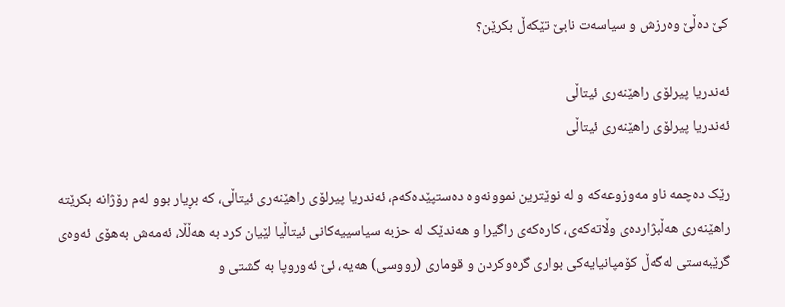كێ ده‌ڵێ وه‌رزش و سیاسه‌ت نابێ تێكه‌ڵ بكرێن؟

ئه‌ندریا پیرلۆی راهێنه‌ری ئیتاڵی
ئه‌ندریا پیرلۆی راهێنه‌ری ئیتاڵی

رێک ده‌چمه‌ ناو مه‌وزوعه‌كه‌ و له‌ نوێترین نموونه‌وه‌ ده‌ستپێده‌كه‌م، ئه‌ندریا پیرلۆی راهێنه‌ری ئیتاڵی، كه‌ بڕیار بوو له‌م رۆژانه‌ بكرێته‌ راهێنه‌ری هه‌ڵبژارده‌ی وڵاته‌كه‌ی، كاره‌كه‌ی راگیرا و هه‌ندێک له‌ حزبه‌ سیاسییه‌كانی ئیتاڵیا لێیان كرد به‌ هه‌ڵڵا، ئه‌مه‌ش به‌هۆی ئه‌وه‌ی گرێبه‌ستی له‌گه‌ڵ كۆمپانیایه‌كی بواری گره‌وكردن و قوماری (رووسی) هه‌یه‌، ئێ ئه‌وروپا به‌ گشتی و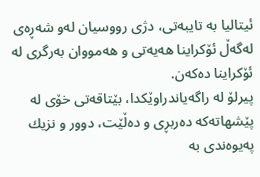ئیتالیا به‌ تایبه‌تی، دژی رووسیان له‌و شه‌ڕه‌ی له‌گه‌ڵ ئۆكراینا هه‌یه‌تی و هه‌مووان به‌رگری له‌ ئۆكراینا ده‌كه‌ن.
پیرلۆ له‌ راگه‌یاندراوێكدا، بێتاقه‌تی خۆی له‌ پێشهاته‌كه ‌ده‌ربڕی و ده‌ڵێت، دوور و نزیك په‌یوه‌ندی به‌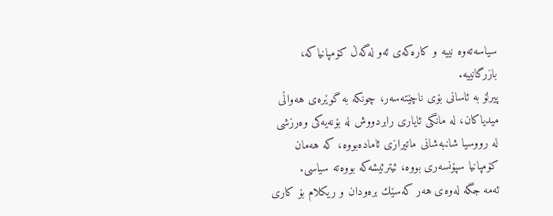سیاسه‌ته‌وه‌ نییه‌ و كاره‌كه‌ی ئه‌و له‌گه‌ڵ كۆمپانیاكه‌، بازرگانییه‌.
پیرلۆ به‌ ئاسانی بۆی ناچێته‌سه‌ر، چونكه‌ به‌ گوێره‌ی هه‌واڵی میدیاكان، له‌ مانگی ئایاری رابردووش له‌ بۆنه‌یه‌كی وه‌رزشی له‌ رووسیا شانبه‌شانی ماتیرازی ئاماده‌بووه‌، كه‌ هه‌مان كۆمپانیا سپۆنسه‌ری بووه‌، ئیترئیشه‌كه‌ بووه‌ته‌ سیاسی.
ئه‌مه‌ جگه‌ له‌وه‌ی هه‌ر كه‌سێك بره‌ودان و ریكلام بۆ كاری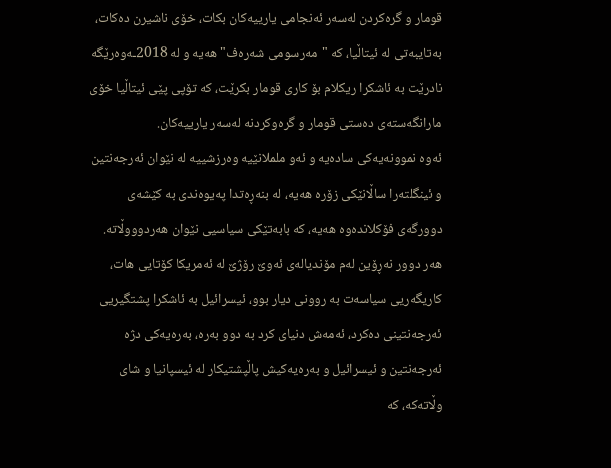قومار و گره‌كردن له‌سه‌ر ئه‌نجامی یارییه‌كان بكات، خۆی ناشیرن ده‌كات، به‌تایبه‌تی له‌ ئیتاڵیا، كه‌ "مه‌رسومی شه‌ره‌ف" هه‌یه‌ و له‌ 2018ـه‌وه‌رێگه‌ نادرێت به‌ ئاشكرا ریكلام بۆ كاری قومار بكرێت، كه‌ تۆپی پێی ئیتاڵیا خۆی مارانگه‌سته‌ی ده‌ستی قومار و گره‌وكردنه‌ له‌سه‌ر یارییه‌كان.
ئه‌وه‌ نموونه‌یه‌كی ساده‌یه‌ و ئه‌و ململانێیه‌ وه‌رزشییه‌ له‌ نێوان ئه‌رجه‌نتین و ئینگلته‌را ساڵانێكی زۆره‌‌ هه‌یه‌، له‌ بنه‌ڕه‌تدا په‌یوه‌ندی بە‌ كێشه‌ی دوورگه‌ی فۆكلانده‌وه‌ هه‌یه‌، كه‌ بابه‌تێكی سیاسیی نێوان هه‌ردوووڵاته‌.
هه‌ر دوور نه‌ڕۆین له‌م مۆندیاله‌ی ئه‌وێ رۆژێ له‌ ئه‌مریكا كۆتایی هات، كاریگه‌ریی سیاسه‌ت به‌ روونی دیار بوو، ئیسرائیل به‌ ئاشكرا پشتگیریی ئه‌رجه‌نتینی ده‌كرد، ئه‌مه‌ش دنیای كرد به‌ دوو به‌ره‌، به‌ره‌یه‌كی دژه‌ ئه‌رجه‌نتین و ئیسرائیل و به‌ره‌یه‌كیش پاڵپشتیكار له‌ ئیسپانیا و شای وڵاته‌كه‌، كه‌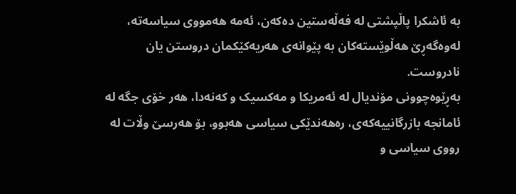به‌ ئاشكرا پاڵپشتی له‌ فه‌ڵه‌ستین ده‌كه‌ن، ئه‌مه‌ هه‌مووی سیاسه‌ته‌، له‌وه‌گه‌ڕێ هه‌ڵوێسته‌كان به‌ پێوانه‌ی هه‌ریه‌كێكمان دروستن یان نادروست.
به‌ڕێوه‌چوونی مۆندیال له‌ ئه‌مریكا و مه‌كسیک و كه‌نه‌دا، هه‌ر خۆی جگه‌ له‌ ئامانجه‌ بازرگانییه‌كه‌ی، ره‌هه‌ندێكی سیاسی هه‌بوو، بۆ هه‌رسێ وڵات له‌ رووی سیاسی و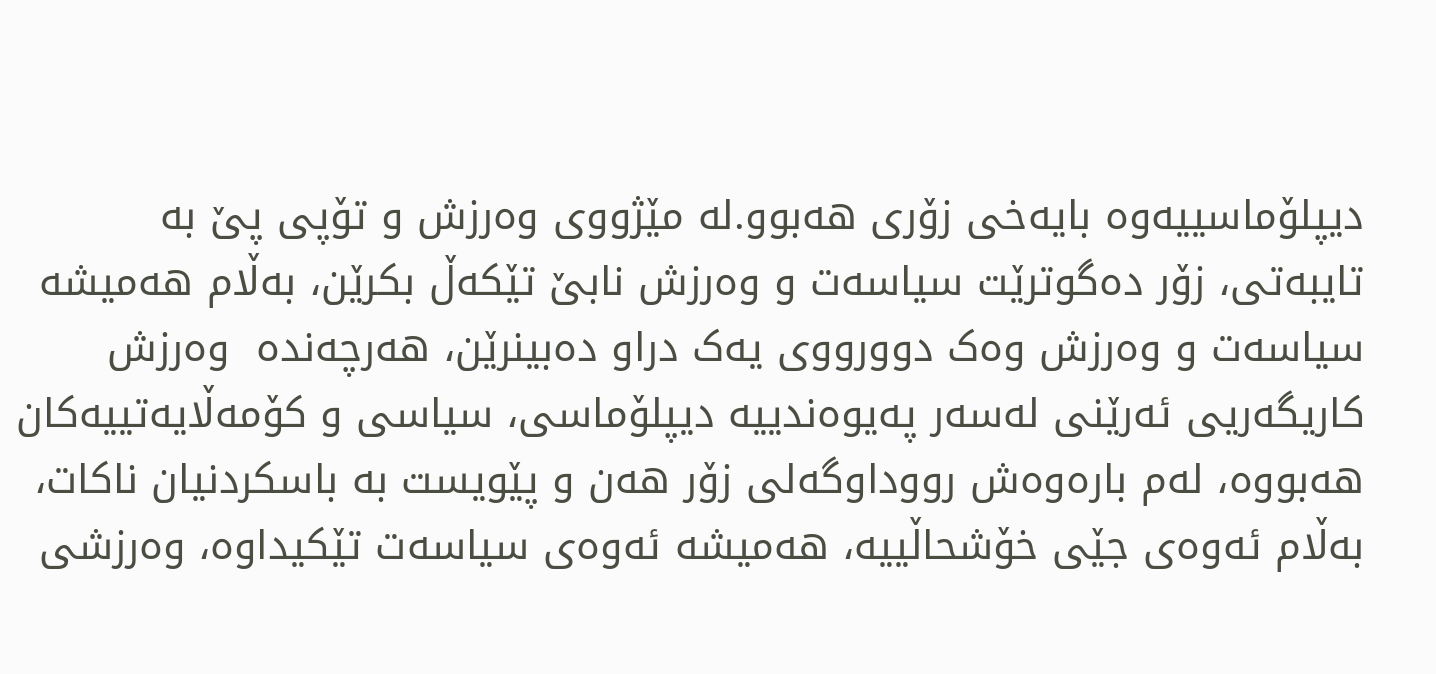دیپلۆماسییه‌وه‌ بایه‌خی زۆری هه‌بوو.له‌ مێژووی وه‌رزش و تۆپی پێ به‌ تایبه‌تی، زۆر ده‌گوترێت سیاسه‌ت و وه‌رزش نابێ تێكه‌ڵ بكرێن، به‌ڵام هه‌میشه‌ سیاسه‌ت و وه‌رزش وه‌ک دوورووی یه‌ک دراو ده‌بینرێن، هه‌رچه‌نده‌  وه‌رزش كاریگه‌ریی ئه‌رێنی له‌سه‌ر په‌یوه‌ندییه‌ دیپلۆماسی، سیاسی و كۆمه‌ڵایه‌تییه‌كان هه‌بووه، له‌م باره‌وه‌ش رووداوگه‌لی زۆر هه‌ن و پێویست به‌ باسكردنیان ناكات، به‌ڵام ئه‌وه‌ی جێی خۆشحاڵییه‌، هه‌میشه‌ ئه‌وه‌ی سیاسه‌ت تێكیداوه‌، وه‌رزشی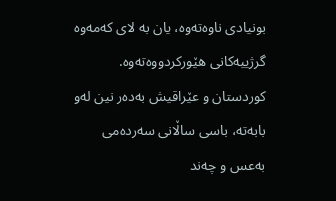بونیادی ناوه‌ته‌وه‌، یان به‌ لای كه‌مه‌وه‌ گرژییه‌كانی هێوركردووه‌ته‌وه‌.
كوردستان و عێراقیش به‌ده‌ر نین له‌و بابه‌ته‌، باسی ساڵانی سه‌رده‌می به‌عس و چه‌ند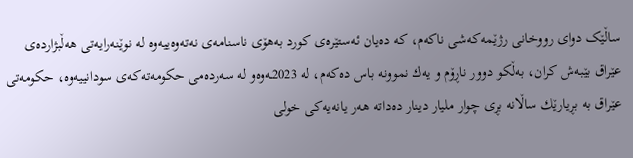ساڵێک دوای رووخانی رژێمه‌كه‌شی ناكه‌م، كه‌ ده‌یان ئه‌ستێره‌ی كورد به‌هۆی ناسنامه‌ی نه‌ته‌وه‌ییه‌وه‌ له‌ نوێنه‌رایه‌تی هه‌ڵبژارده‌ی عێراق بێبه‌ش كران، به‌ڵكو دوور ناڕۆم و یه‌ك نموونه‌ باس ده‌كه‌م، له‌ 2023ـه‌وه‌و له‌‌ سه‌رده‌می حكومه‌ته‌كه‌ی سودانییه‌وه‌، حكومه‌تی عێراق به‌ بڕیارێك ساڵانه‌ بڕی چوار ملیار دینار ده‌داته‌ هه‌ر یانه‌یه‌كی خولی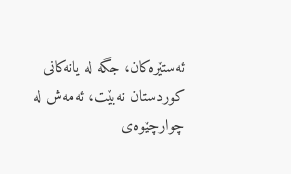ئه‌ستێره‌كان، جگه‌ له‌ یانه‌كانی كوردستان نه‌بێت، ئه‌مه‌ش له‌ چوارچێوه‌ی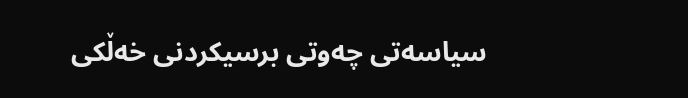سیاسه‌تی چه‌وتی برسیكردنی خه‌ڵكی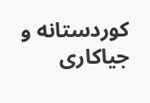كوردستانه‌ و جیاكاری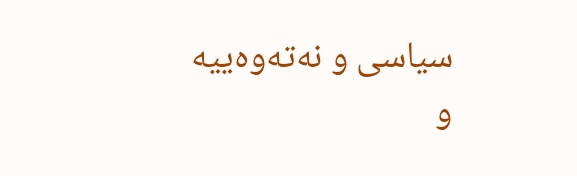سیاسی و نه‌ته‌وه‌ییه‌ و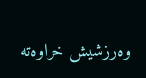وه‌رزشیش خراوه‌ته‌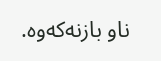ناو بازنه‌كه‌وه‌.